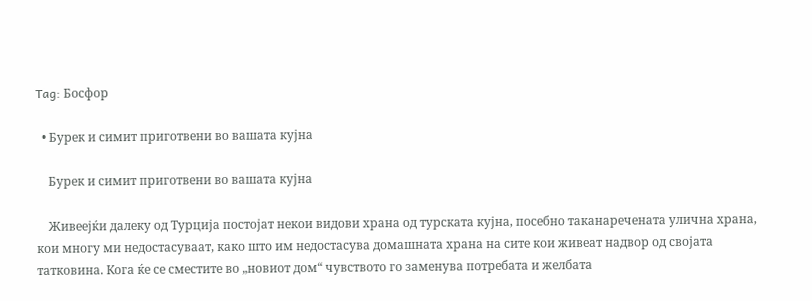Tag: Босфор

  • Бурек и симит приготвени во вашата кујна

    Бурек и симит приготвени во вашата кујна

    Живеејќи далеку од Турција постојат некои видови храна од турската кујна, посебно таканаречената улична храна, кои многу ми недостасуваат, како што им недостасува домашната храна на сите кои живеат надвор од својата татковина. Кога ќе се сместите во „новиот дом“ чувството го заменува потребата и желбата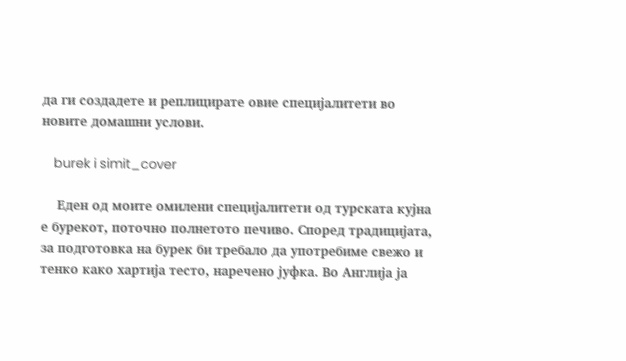да ги создадете и реплицирате овие специјалитети во новите домашни услови.

    burek i simit_cover

    Еден од моите омилени специјалитети од турската кујна е бурекот, поточно полнетото печиво. Според традицијата, за подготовка на бурек би требало да употребиме свежо и тенко како хартија тесто, наречено јуфка. Во Англија ја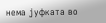нема јуфката во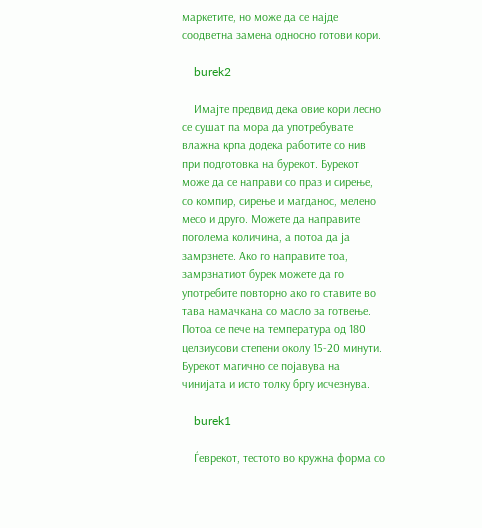маркетите, но може да се најде соодветна замена односно готови кори.

    burek2

    Имајте предвид дека овие кори лесно се сушат па мора да употребувате влажна крпа додека работите со нив при подготовка на бурекот. Бурекот може да се направи со праз и сирење, со компир, сирење и магданос, мелено месо и друго. Можете да направите поголема количина, а потоа да ја замрзнете. Ако го направите тоа, замрзнатиот бурек можете да го употребите повторно ако го ставите во тава намачкана со масло за готвење. Потоа се пече на температура од 180 целзиусови степени околу 15-20 минути. Бурекот магично се појавува на чинијата и исто толку бргу исчезнува.

    burek1

    Ѓеврекот, тестото во кружна форма со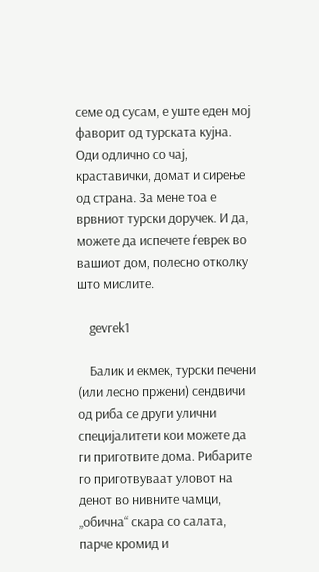семе од сусам, е уште еден мој фаворит од турската кујна. Оди одлично со чај, краставички, домат и сирење од страна. За мене тоа е врвниот турски доручек. И да, можете да испечете ѓеврек во вашиот дом, полесно отколку што мислите.

    gevrek1

    Балик и екмек, турски печени (или лесно пржени) сендвичи од риба се други улични специјалитети кои можете да ги приготвите дома. Рибарите го приготвуваат уловот на денот во нивните чамци, „обична“ скара со салата, парче кромид и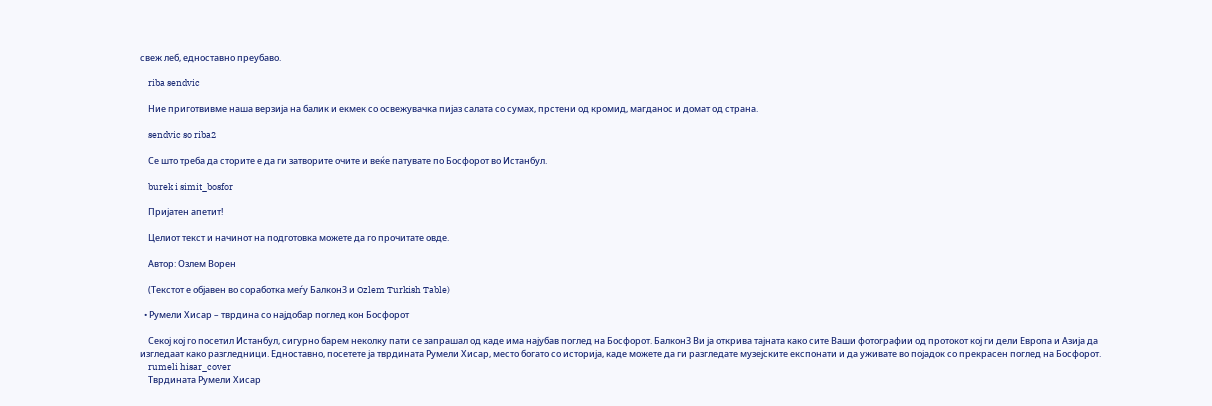свеж леб, едноставно преубаво.

    riba sendvic

    Ние приготвивме наша верзија на балик и екмек со освежувачка пијаз салата со сумах, прстени од кромид, магданос и домат од страна.

    sendvic so riba2

    Се што треба да сторите е да ги затворите очите и веќе патувате по Босфорот во Истанбул.

    burek i simit_bosfor

    Пријатен апетит!

    Целиот текст и начинот на подготовка можете да го прочитате овде.

    Автор: Озлем Ворен

    (Текстот е објавен во соработка меѓу Балкон3 и Ozlem Turkish Table)

  • Румели Хисар – тврдина со најдобар поглед кон Босфорот

    Секој кој го посетил Истанбул, сигурно барем неколку пати се запрашал од каде има најубав поглед на Босфорот. Балкон3 Ви ја открива тајната како сите Ваши фотографии од протокот кој ги дели Европа и Азија да изгледаат како разгледници. Едноставно, посетете ја тврдината Румели Хисар, место богато со историја, каде можете да ги разгледате музејските експонати и да уживате во појадок со прекрасен поглед на Босфорот.
    rumeli hisar_cover
    Тврдината Румели Хисар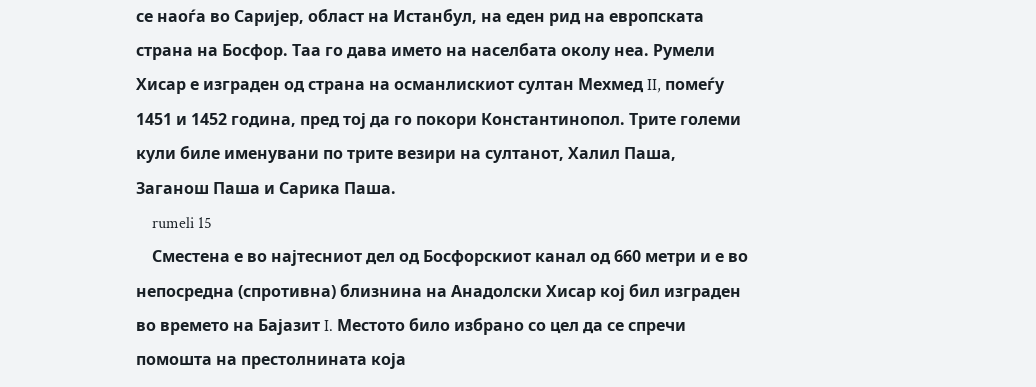се наоѓа во Саријер, област на Истанбул, на еден рид на европската страна на Босфор. Таа го дава името на населбата околу неа. Румели Хисар е изграден од страна на османлискиот султан Мехмед II, помеѓу 1451 и 1452 година, пред тој да го покори Константинопол. Трите големи кули биле именувани по трите везири на султанот, Халил Паша, Заганош Паша и Сарика Паша.
    rumeli 15
    Сместена е во најтесниот дел од Босфорскиот канал од 660 метри и е во непосредна (спротивна) близнина на Анадолски Хисар кој бил изграден во времето на Бајазит I. Местото било избрано со цел да се спречи помошта на престолнината која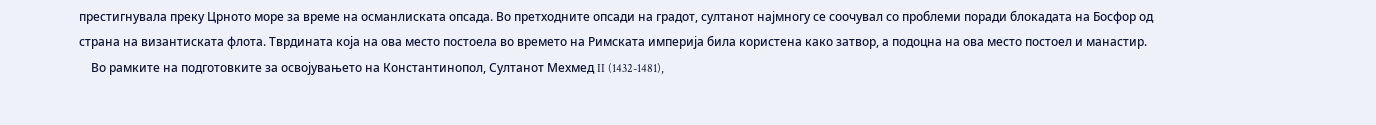престигнувала преку Црното море за време на османлиската опсада. Во претходните опсади на градот, султанот најмногу се соочувал со проблеми поради блокадата на Босфор од страна на византиската флота. Тврдината која на ова место постоела во времето на Римската империја била користена како затвор, а подоцна на ова место постоел и манастир.
    Во рамките на подготовките за освојувањето на Константинопол, Султанот Мехмед II (1432-1481),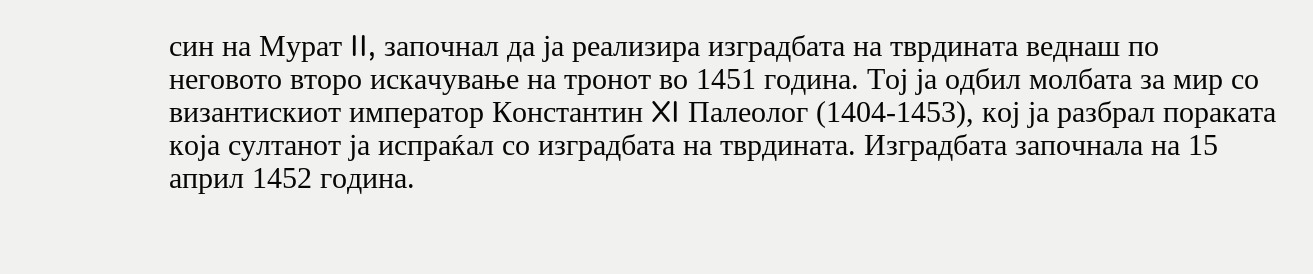син на Мурат II, започнал да ја реализира изградбата на тврдината веднаш по неговото второ искачување на тронот во 1451 година. Тој ја одбил молбата за мир со византискиот император Константин XI Палеолог (1404-1453), кој ја разбрал пораката која султанот ја испраќал со изградбата на тврдината. Изградбата започнала на 15 април 1452 година.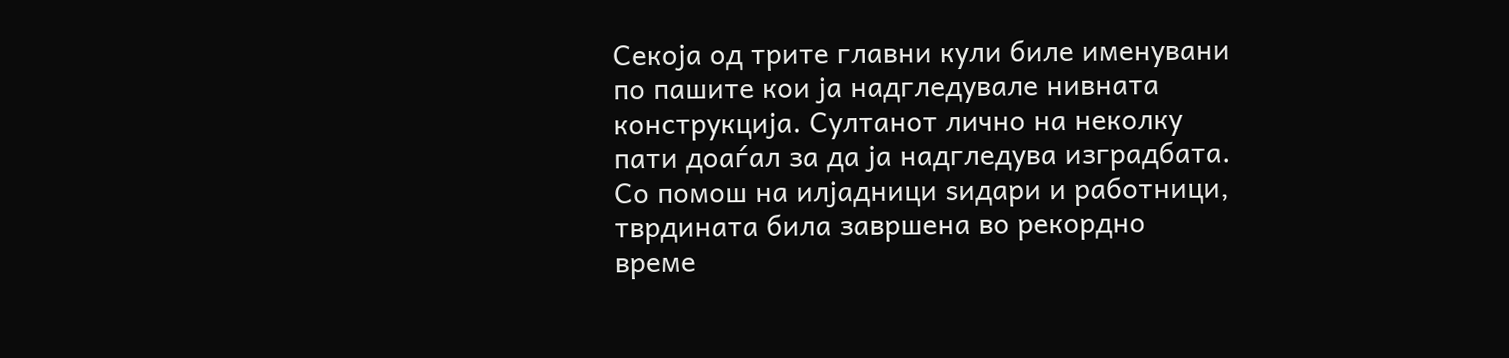Секоја од трите главни кули биле именувани по пашите кои ја надгледувале нивната конструкција. Султанот лично на неколку пати доаѓал за да ја надгледува изградбата. Со помош на илјадници ѕидари и работници, тврдината била завршена во рекордно време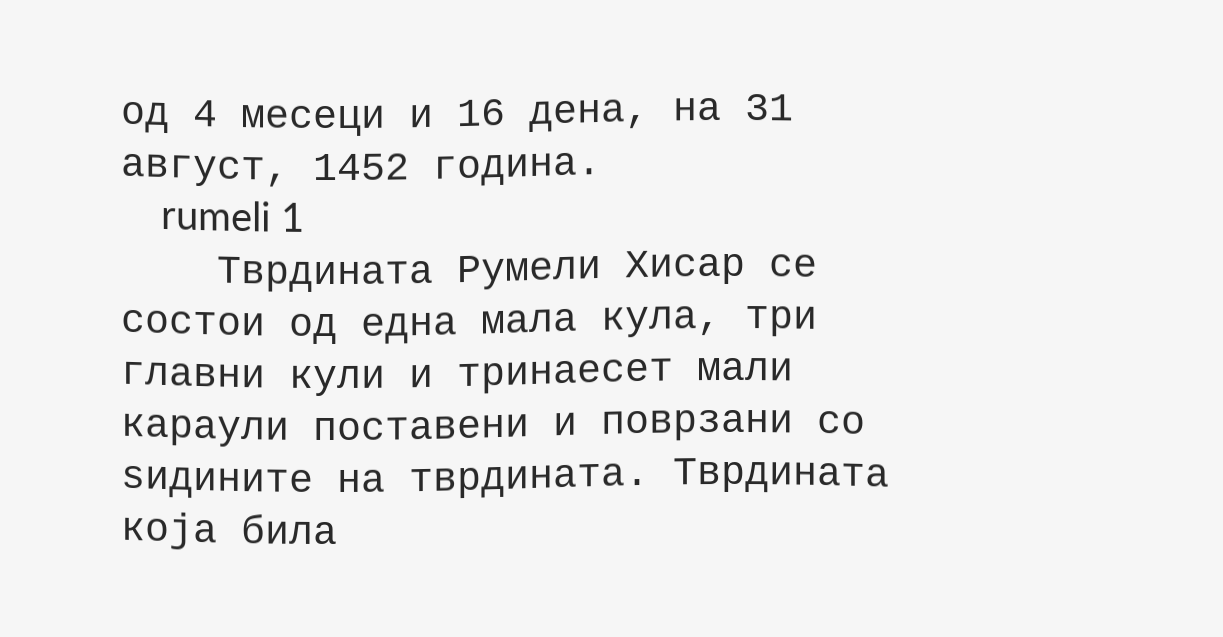од 4 месеци и 16 дена, на 31 август, 1452 година.
    rumeli 1
    Тврдината Румели Хисар се состои од една мала кула, три главни кули и тринаесет мали караули поставени и поврзани со ѕидините на тврдината. Тврдината која била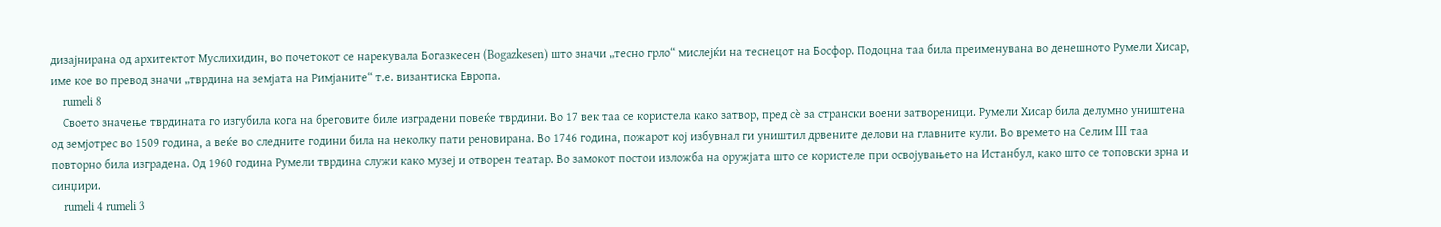дизајнирана од архитектот Муслихидин, во почетокот се нарекувала Богазкесен (Bogazkesen) што значи „тесно грло“ мислејќи на теснецот на Босфор. Подоцна таа била преименувана во денешното Румели Хисар, име кое во превод значи „тврдина на земјата на Римјаните“ т.е. византиска Европа.
    rumeli 8
    Своето значење тврдината го изгубила кога на бреговите биле изградени повеќе тврдини. Во 17 век таа се користела како затвор, пред сѐ за странски воени затвореници. Румели Хисар била делумно уништена од земјотрес во 1509 година, а веќе во следните години била на неколку пати реновирана. Во 1746 година, пожарот кој избувнал ги уништил дрвените делови на главните кули. Во времето на Селим III таа повторно била изградена. Од 1960 година Румели тврдина служи како музеј и отворен театар. Во замокот постои изложба на оружјата што се користеле при освојувањето на Истанбул, како што се топовски зрна и синџири.
    rumeli 4 rumeli 3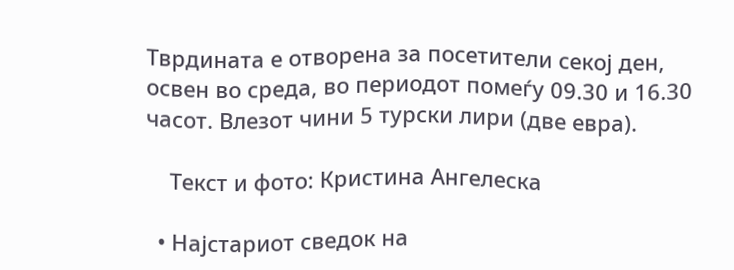Тврдината е отворена за посетители секој ден, освен во среда, во периодот помеѓу 09.30 и 16.30 часот. Влезот чини 5 турски лири (две евра).

    Текст и фото: Кристина Ангелеска

  • Најстариот сведок на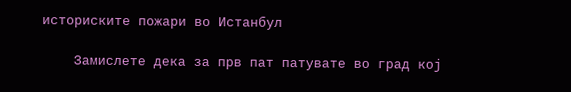историските пожари во Истанбул

    Замислете дека за прв пат патувате во град кој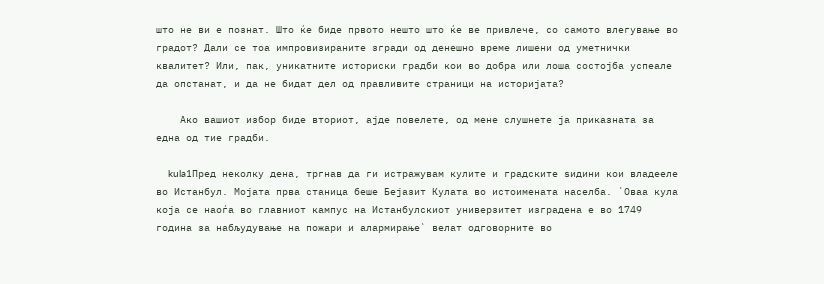што не ви е познат. Што ќе биде првото нешто што ќе ве привлече, со самото влегување во градот? Дали се тоа импровизираните згради од денешно време лишени од уметнички квалитет? Или, пак, уникатните историски градби кои во добра или лоша состојба успеале да опстанат, и да не бидат дел од правливите страници на историјата?

    Ако вашиот избор биде вториот, ајде повелете, од мене слушнете ја приказната за една од тие градби.

    kula1Пред неколку дена, тргнав да ги истражувам кулите и градските ѕидини кои владееле во Истанбул. Мојата прва станица беше Бејазит Кулата во истоимената населба. `Оваа кула која се наоѓа во главниот кампус на Истанбулскиот универзитет изградена е во 1749 година за набљудување на пожари и алармирање` велат одговорните во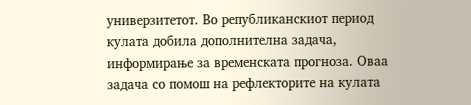универзитетот. Во републиканскиот период кулата добила дополнителна задача, информирање за временската прогноза. Оваа задача со помош на рефлекторите на кулата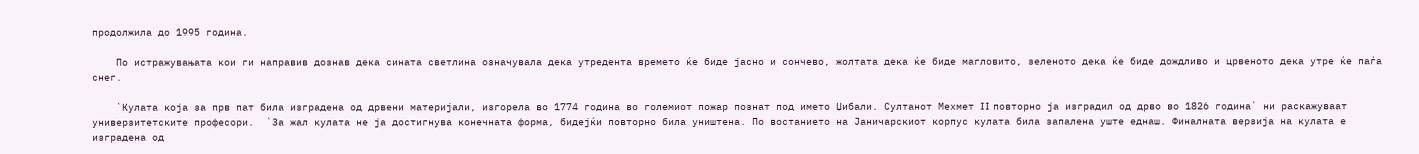продолжила до 1995 година.

    По истражувањата кои ги направив дознав дека сината светлина означувала дека утредента времето ќе биде јасно и сончево, жолтата дека ќе биде магловито, зеленото дека ќе биде дождливо и црвеното дека утре ќе паѓа снег.

    `Кулата која за прв пат била изградена од дрвени материјали, изгорела во 1774 година во големиот пожар познат под името Џибали. Султанот Мехмет II повторно ја изградил од дрво во 1826 година` ни раскажуваат универзитетските професори.  `За жал кулата не ја достигнува конечната форма, бидејќи повторно била уништена. По востанието на Јаничарскиот корпус кулата била запалена уште еднаш. Финалната верзија на кулата е изградена од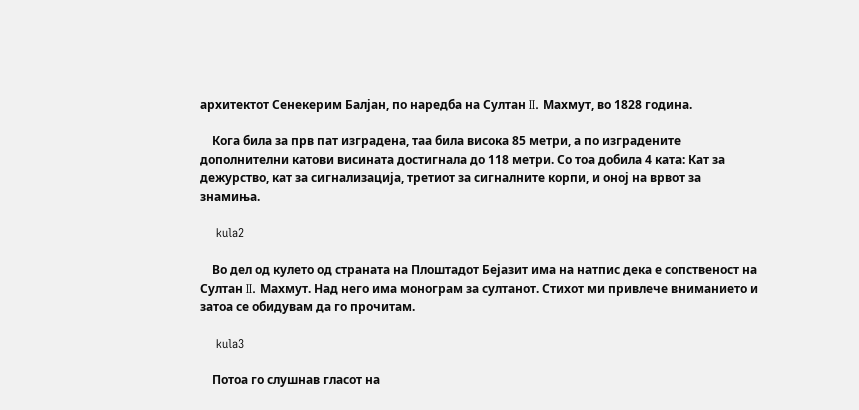архитектот Сенекерим Балјан, по наредба на Султан II. Махмут, во 1828 година.

    Кога била за прв пат изградена, таа била висока 85 метри, а по изградените дополнителни катови висината достигнала до 118 метри. Со тоа добила 4 ката: Кат за дежурство, кат за сигнализација, третиот за сигналните корпи, и оној на врвот за знамиња.

    kula2

    Во дел од кулето од страната на Плоштадот Бејазит има на натпис дека е сопственост на Султан II. Махмут. Над него има монограм за султанот. Стихот ми привлече вниманието и затоа се обидувам да го прочитам.

    kula3

    Потоа го слушнав гласот на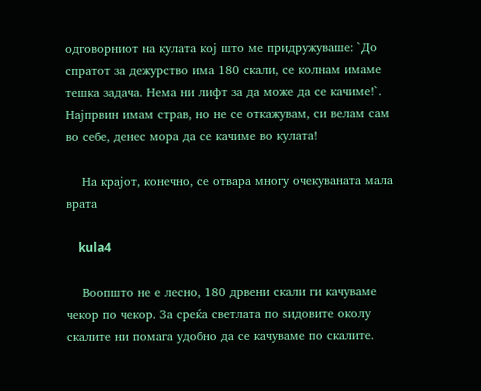одговорниот на кулата кој што ме придружуваше: `До спратот за дежурство има 180 скали, се колнам имаме тешка задача. Нема ни лифт за да може да се качиме!`. Најпрвин имам страв, но не се откажувам, си велам сам во себе, денес мора да се качиме во кулата!

    На крајот, конечно, се отвара многу очекуваната мала врата

    kula4

    Воопшто не е лесно, 180 дрвени скали ги качуваме чекор по чекор. За среќа светлата по ѕидовите околу скалите ни помага удобно да се качуваме по скалите.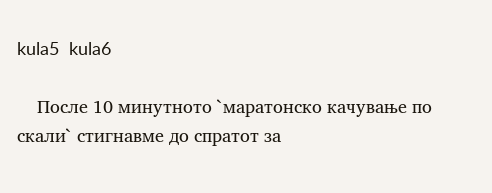kula5  kula6

    После 10 минутното `маратонско качување по скали` стигнавме до спратот за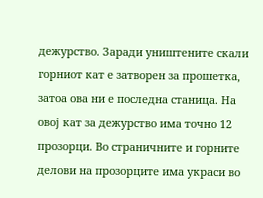дежурство. Заради уништените скали горниот кат е затворен за прошетка, затоа ова ни е последна станица. На овој кат за дежурство има точно 12 прозорци. Во страничните и горните делови на прозорците има украси во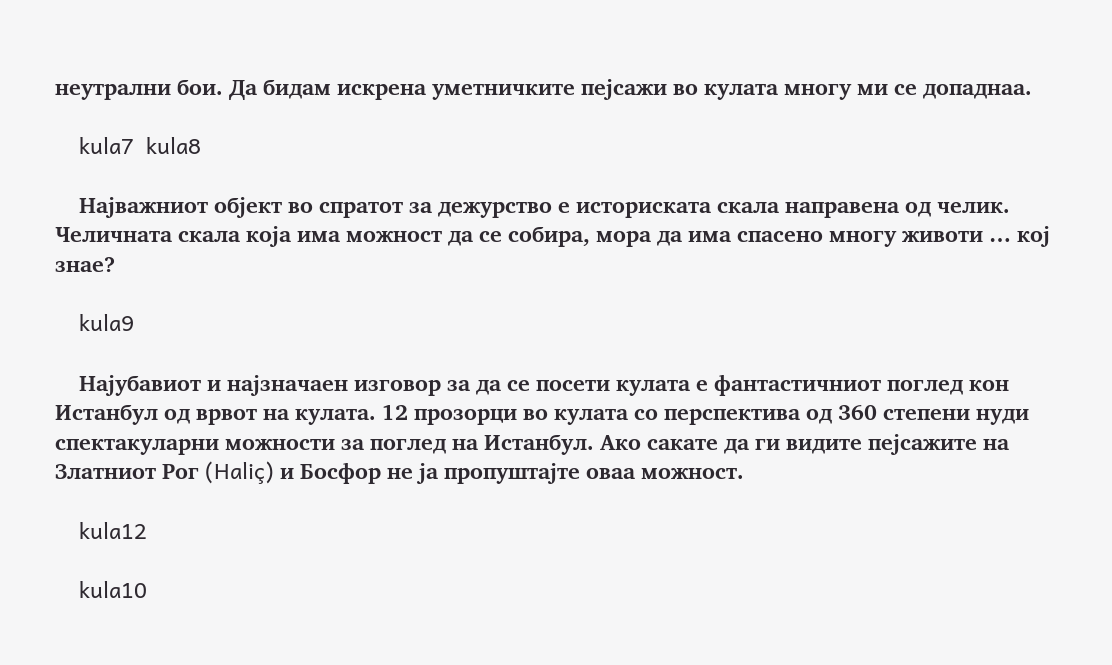неутрални бои. Да бидам искрена уметничките пејсажи во кулата многу ми се допаднаа.

    kula7  kula8

    Најважниот објект во спратот за дежурство е историската скала направена од челик. Челичната скала која има можност да се собира, мора да има спасено многу животи … кој знае?

    kula9

    Најубавиот и најзначаен изговор за да се посети кулата е фантастичниот поглед кон Истанбул од врвот на кулата. 12 прозорци во кулата со перспектива од 360 степени нуди спектакуларни можности за поглед на Истанбул. Ако сакате да ги видите пејсажите на Златниот Рог (Haliç) и Босфор не ја пропуштајте оваа можност.

    kula12

    kula10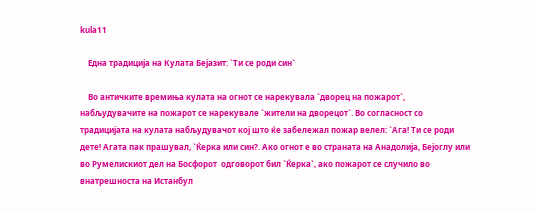kula11

    Една традиција на Кулата Бејазит: `Ти се роди син`

    Во античките времиња кулата на огнот се нарекувала `дворец на пожарот`, набљудувачите на пожарот се нарекувале `жители на дворецот`. Во согласност со традицијата на кулата набљудувачот кој што ќе забележал пожар велел: `Ага! Ти се роди дете! Агата пак прашувал, `Ќерка или син?. Ако огнот е во страната на Анадолија, Бејоглу или во Румелискиот дел на Босфорот  одговорот бил `Ќерка`, ако пожарот се случило во внатрешноста на Истанбул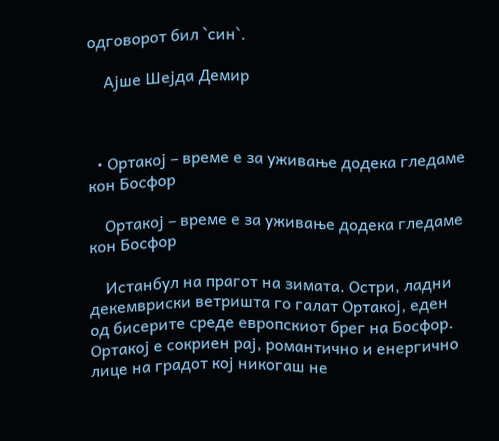одговорот бил `син`.

    Ајше Шејда Демир



  • Ортакој – време е за уживање додека гледаме кон Босфор

    Ортакој – време е за уживање додека гледаме кон Босфор

    Истанбул на прагот на зимата. Остри, ладни декемвриски ветришта го галат Ортакој, еден од бисерите среде европскиот брег на Босфор. Ортакој е сокриен рај, романтично и енергично лице на градот кој никогаш не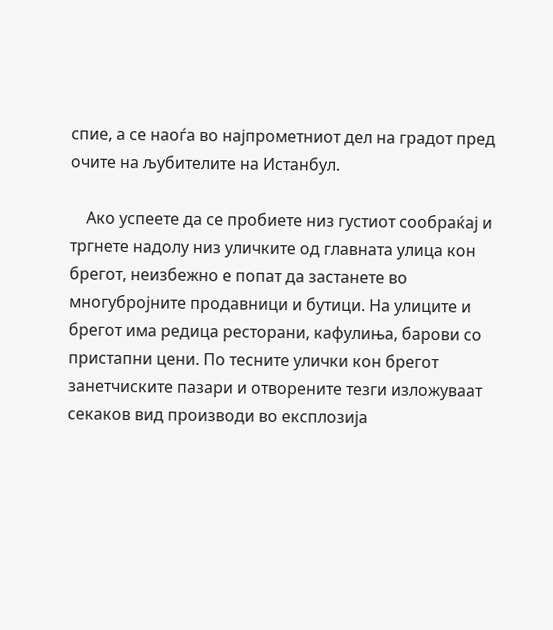спие, а се наоѓа во најпрометниот дел на градот пред очите на љубителите на Истанбул.

    Ако успеете да се пробиете низ густиот сообраќај и тргнете надолу низ уличките од главната улица кон брегот, неизбежно е попат да застанете во многубројните продавници и бутици. На улиците и брегот има редица ресторани, кафулиња, барови со пристапни цени. По тесните улички кон брегот занетчиските пазари и отворените тезги изложуваат секаков вид производи во експлозија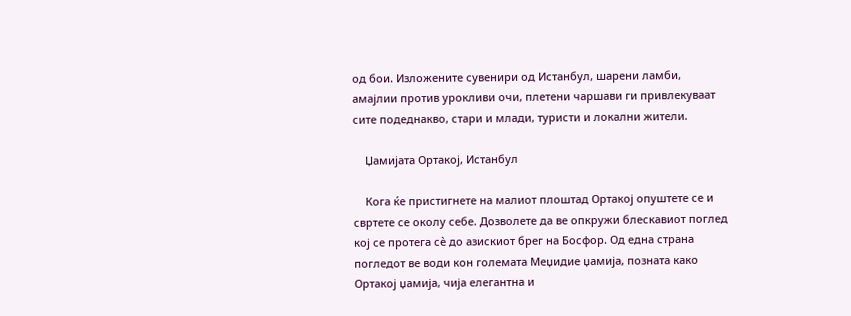од бои. Изложените сувенири од Истанбул, шарени ламби, амајлии против урокливи очи, плетени чаршави ги привлекуваат сите подеднакво, стари и млади, туристи и локални жители.

    Џамијата Ортакој, Истанбул

    Кога ќе пристигнете на малиот плоштад Ортакој опуштете се и свртете се околу себе. Дозволете да ве опкружи блескавиот поглед  кој се протега сè до азискиот брег на Босфор. Од една страна погледот ве води кон големата Меџидие џамија, позната како Ортакој џамија, чија елегантна и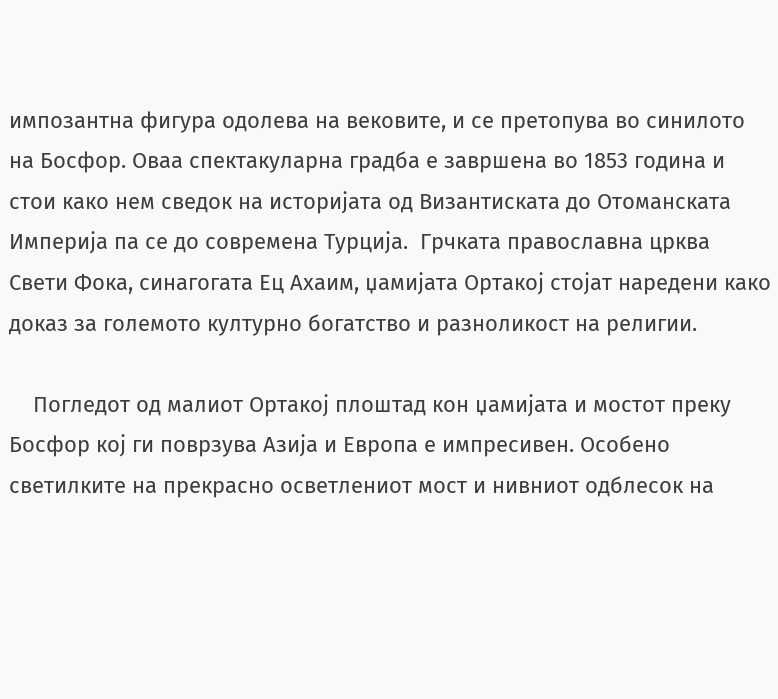импозантна фигура одолева на вековите, и се претопува во синилото на Босфор. Оваа спектакуларна градба е завршена во 1853 година и стои како нем сведок на историјата од Византиската до Отоманската Империја па се до современа Турција.  Грчката православна црква Свети Фока, синагогата Ец Ахаим, џамијата Ортакој стојат наредени како доказ за големото културно богатство и разноликост на религии.

    Погледот од малиот Ортакој плоштад кон џамијата и мостот преку Босфор кој ги поврзува Азија и Европа е импресивен. Особено светилките на прекрасно осветлениот мост и нивниот одблесок на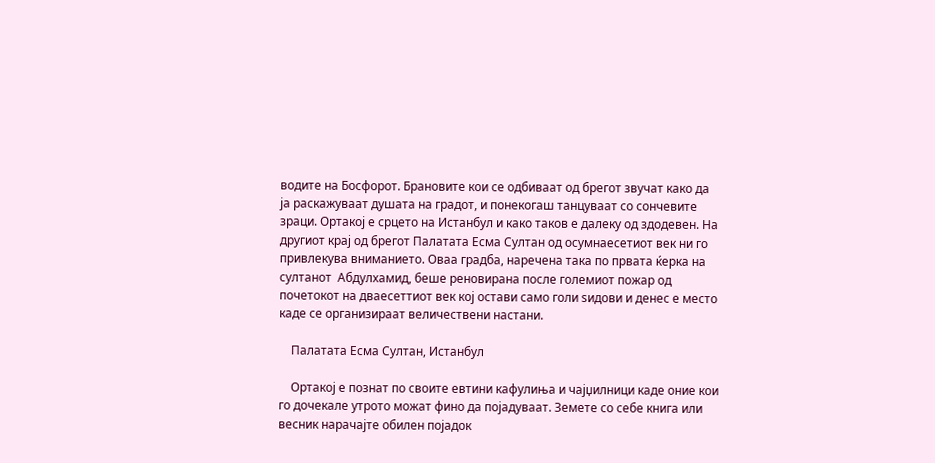водите на Босфорот. Брановите кои се одбиваат од брегот звучат како да ја раскажуваат душата на градот, и понекогаш танцуваат со сончевите зраци. Ортакој е срцето на Истанбул и како таков е далеку од здодевен. На другиот крај од брегот Палатата Есма Султан од осумнаесетиот век ни го привлекува вниманието. Оваа градба, наречена така по првата ќерка на султанот  Абдулхамид, беше реновирана после големиот пожар од почетокот на дваесеттиот век кој остави само голи ѕидови и денес е место каде се организираат величествени настани.

    Палатата Есма Султан, Истанбул

    Ортакој е познат по своите евтини кафулиња и чајџилници каде оние кои го дочекале утрото можат фино да појадуваат. Земете со себе книга или весник нарачајте обилен појадок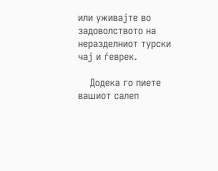или уживајте во задоволството на неразделниот турски чај и ѓеврек.

    Додека го пиете вашиот салеп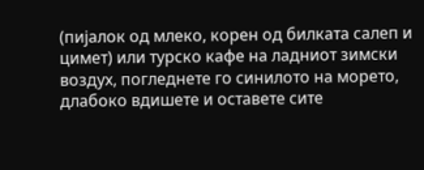(пијалок од млеко, корен од билката салеп и цимет) или турско кафе на ладниот зимски воздух, погледнете го синилото на морето, длабоко вдишете и оставете сите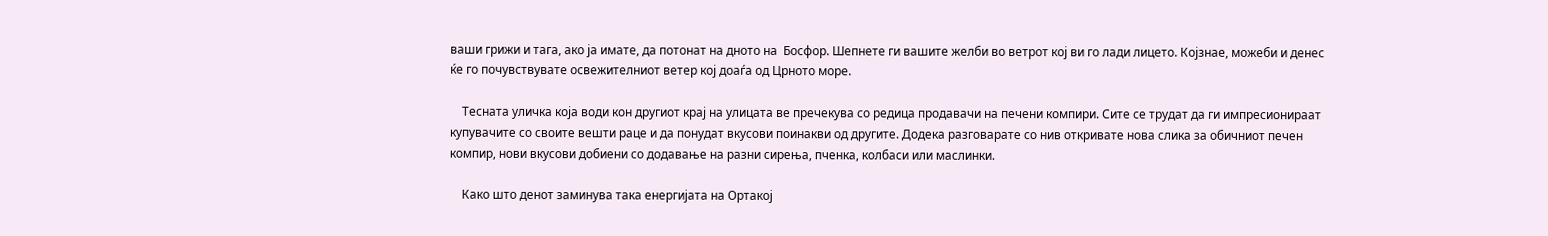ваши грижи и тага, ако ја имате, да потонат на дното на  Босфор. Шепнете ги вашите желби во ветрот кој ви го лади лицето. Којзнае, можеби и денес ќе го почувствувате освежителниот ветер кој доаѓа од Црното море.

    Тесната уличка која води кон другиот крај на улицата ве пречекува со редица продавачи на печени компири. Сите се трудат да ги импресионираат купувачите со своите вешти раце и да понудат вкусови поинакви од другите. Додека разговарате со нив откривате нова слика за обичниот печен компир, нови вкусови добиени со додавање на разни сирења, пченка, колбаси или маслинки.

    Како што денот заминува така енергијата на Ортакој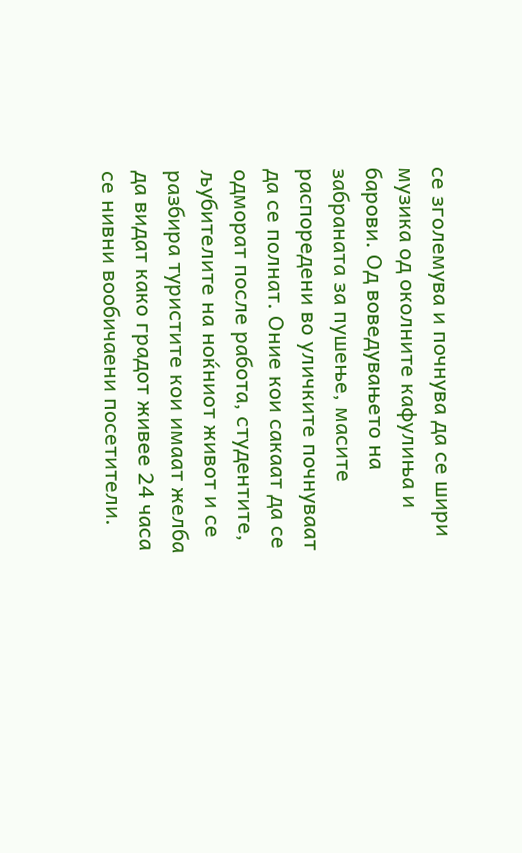се зголемува и почнува да се шири музика од околните кафулиња и барови. Од воведувањето на забраната за пушење, масите распоредени во уличките почнуваат да се полнат. Оние кои сакаат да се одморат после работа, студентите, љубителите на ноќниот живот и се разбира туристите кои имаат желба да видат како градот живее 24 часа се нивни вообичаени посетители.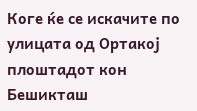Коге ќе се искачите по улицата од Ортакој плоштадот кон Бешикташ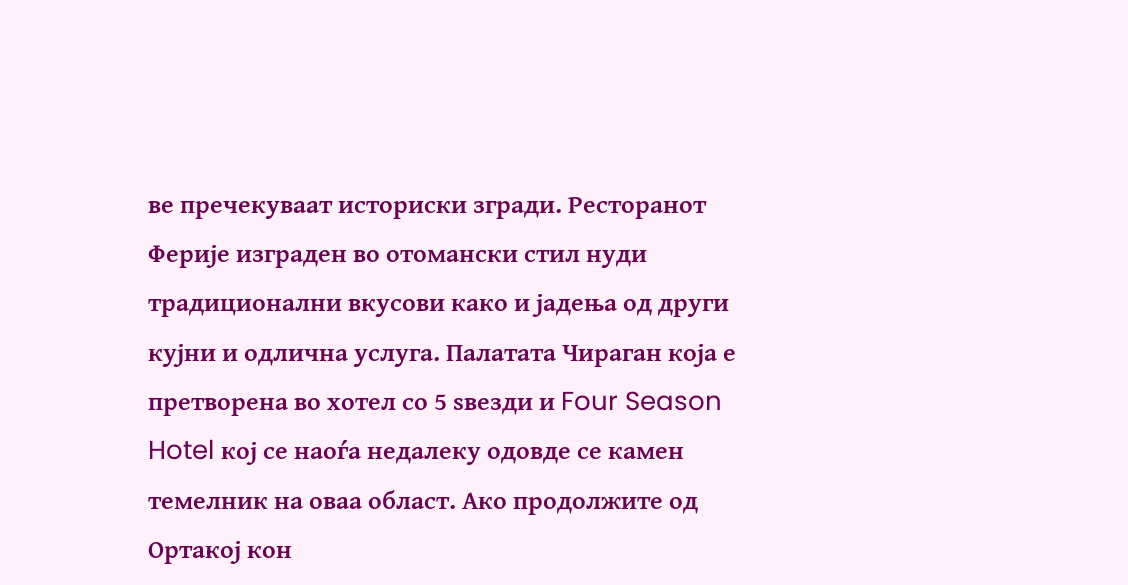ве пречекуваат историски згради. Ресторанот Ферије изграден во отомански стил нуди традиционални вкусови како и јадења од други кујни и одлична услуга. Палатата Чираган која е претворена во хотел со 5 ѕвезди и Four Season Hotel кој се наоѓа недалеку одовде се камен темелник на оваа област. Ако продолжите од Ортакој кон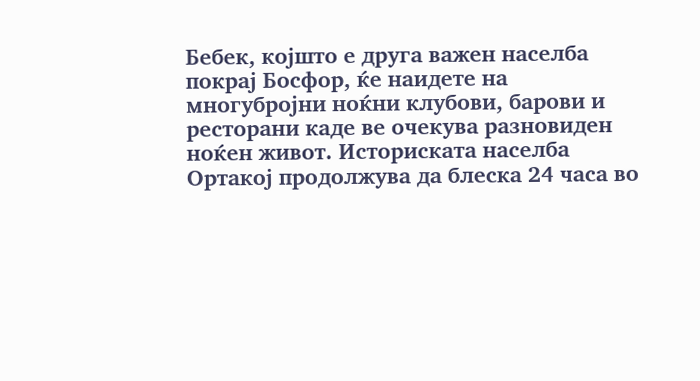Бебек, којшто е друга важен населба покрај Босфор, ќе наидете на многубројни ноќни клубови, барови и ресторани каде ве очекува разновиден ноќен живот. Историската населба Ортакој продолжува да блеска 24 часа во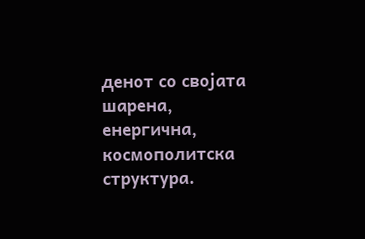денот со својата шарена, енергична, космополитска структура.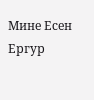Мине Есен Ергур